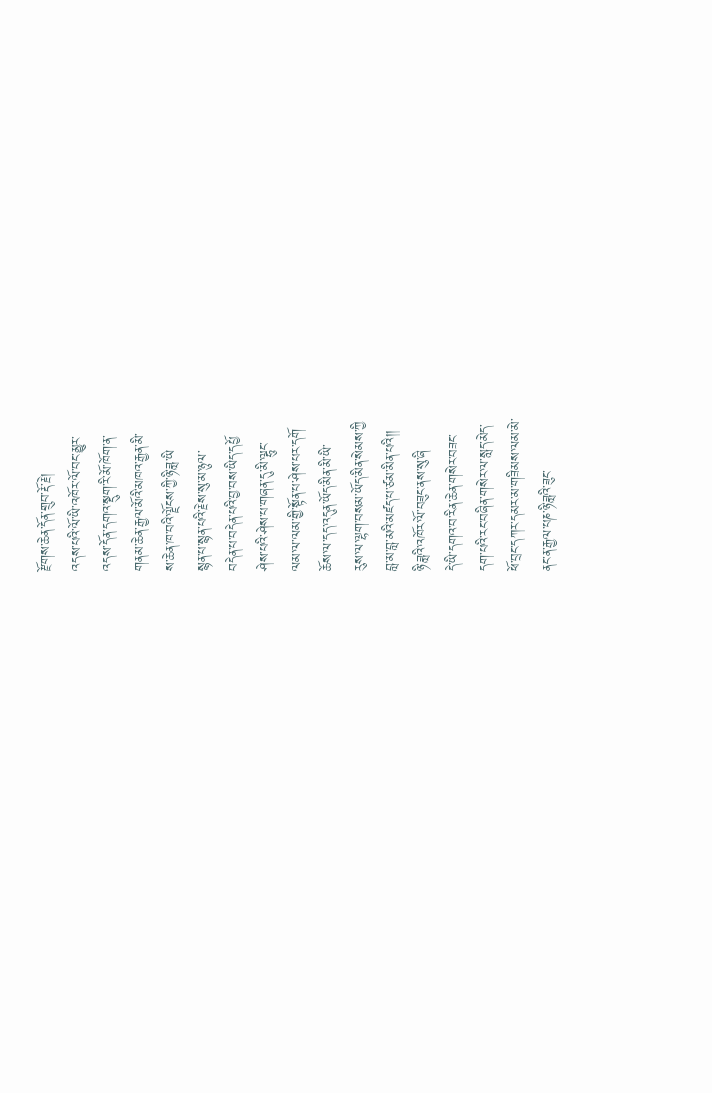རྫོགས་ཆེན་དོན་གྲུབ་རྡོ་རྗེ།
འདས་པའི་ལོ་ཡི་འཁོར་ལོ་བང་མྱུར་
འདས་དོན་དགའ་སྡུག་རི་མོ་ཁོག་ན་
གནམ་ཆེན་རྒྱལ་མོའི་མཁའ་རྒྱན་མི་
ས་ཆེན་ཁ་བའི་ལྗོངས་ཀྱི་ཉི་ཟླ་ཡི
སྙན་པ་སྙན་པའི་རྗེས་སུ་མ་ཉུལ་
བདེན་པ་བདེན་པའི་བྱ་བས་ཡིད་དཔྱོ
ཤེས་པའི་ཤེས་པ་གཞན་དུ་མི་ལྷུང་
ལམ་ལ་ལམ་གྱི་སྟོན་པ་ཤེས་པར་དགོ
ཆོས་ལ་དད་འདུན་ཡོད་མིན་མི་ཡི་
རུས་ལ་ལྷག་བསམ་ཡོད་མིན་སེམས་ཀྱི
བླ་མ་བླ་མའི་མཛད་པ་ཙམ་མིན་པའི།།
ཉི་ཟླའི་འཁོར་ལོ་བཟུང་ནས་སུ་ཞི
དེ་ཡི་དགའ་བ་རིན་ཆེན་གསེར་བཟང་
དག་པའི་རང་བཞིན་གསེར་ལ་སླད་མེད་
ཕོ་བྲང་དཀར་དམར་མ་གཟིམས་ལམ་མེ་
ནང་ན་རྒྱལ་པཎ་ཉི་ཟླའི་ཟུང་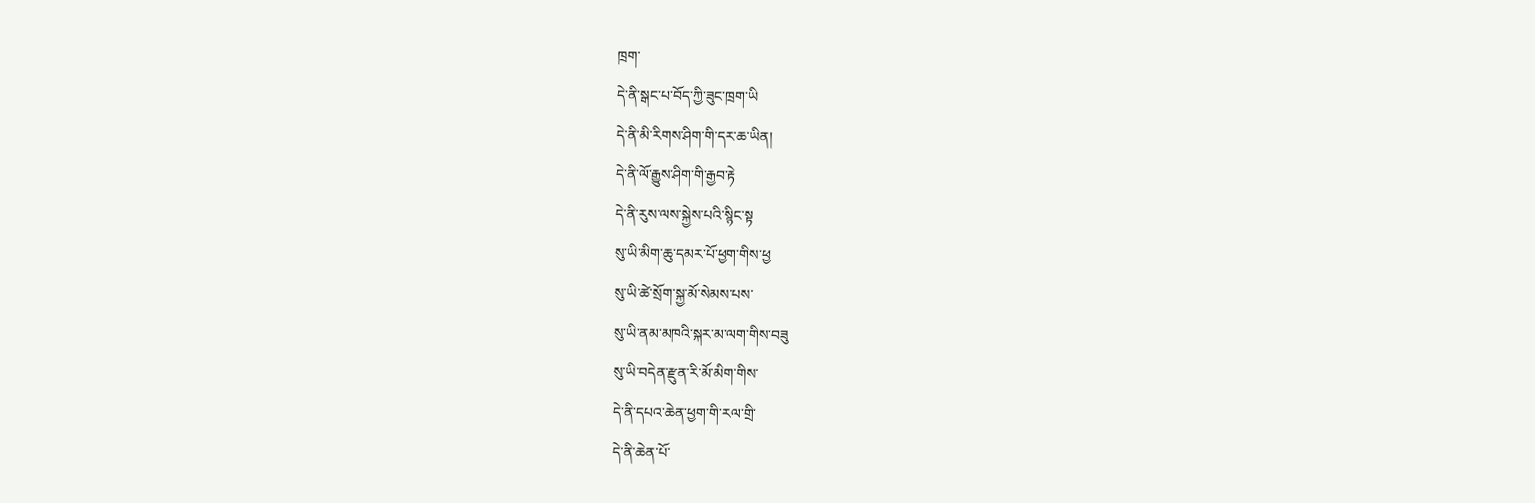ཁྲག་
དེ་ནི་སྒང་པ་བོད་ཀྱི་ཟུང་ཁྲག་ཡི
དེ་ནི་མི་རིགས་ཤིག་གི་དར་ཆ་ཡིན།
དེ་ནི་ལོ་རྒྱུས་ཤིག་གི་རྒྱབ་རྟེ
དེ་ནི་རུས་ལས་སྐྱེས་པའི་སྙིང་སྟ
སུ་ཡི་མིག་ཆུ་དམར་པོ་ཕྱག་གིས་ཕྱ
སུ་ཡི་ཚེ་སྲོག་སྐྱ་མོ་སེམས་པས་
སུ་ཡི་ནམ་མཁའི་སྐར་མ་ལག་གིས་བཟུ
སུ་ཡི་བདེན་རྫུན་རི་མོ་མིག་གིས་
དེ་ནི་དཔའ་ཆེན་ཕྱག་གི་རལ་གྲི་
དེ་ནི་ཆེན་པོ་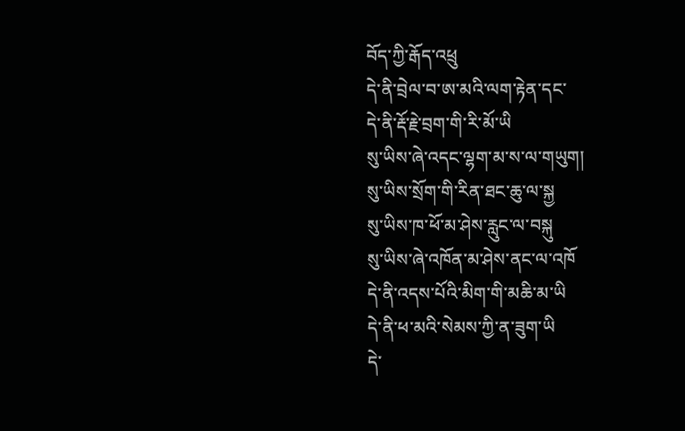བོད་ཀྱི་རྒོད་འཕྲུ
དེ་ནི་བྲེལ་བ་ཨ་མའི་ལག་རྟེན་དང་
དེ་ནི་རྡོ་རྗེ་བྲག་གི་རི་མོ་ཡི
སུ་ཡིས་ཞེ་འདང་ལྷག་མ་ས་ལ་གཡུག།
སུ་ཡིས་སྲོག་གི་རིན་ཐང་ཆུ་ལ་སྐྱ
སུ་ཡིས་ཁ་ཕོ་མ་ཤེས་རླུང་ལ་བསྐུ
སུ་ཡིས་ཞེ་འཁོན་མ་ཤེས་ནང་ལ་འཁོ
དེ་ནི་འདས་པོའི་མིག་གི་མཆི་མ་ཡི
དེ་ནི་ཕ་མའི་སེམས་ཀྱི་ན་ཟུག་ཡི
དེ་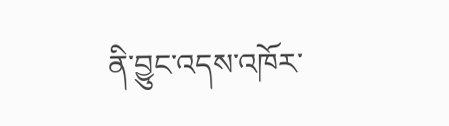ནི་བྱུང་འདས་འཁོར་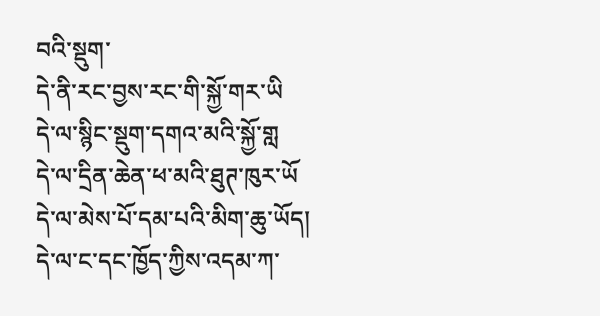བའི་སྡུག་
དེ་ནི་རང་བྱས་རང་གི་སྐྱོ་གར་ཡི
དེ་ལ་སྙིང་སྡུག་དགའ་མའི་སྐྱོ་གླ
དེ་ལ་དྲིན་ཆེན་ཕ་མའི་ཐུཊ་ཁུར་ཡོ
དེ་ལ་མེས་པོ་དམ་པའི་མིག་ཆུ་ཡོད།
དེ་ལ་ང་དང་ཁྱོད་ཀྱིས་འདམ་ཀ་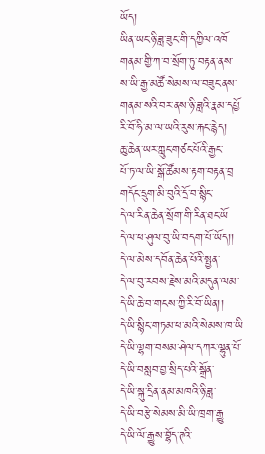ཡོད།
ཡིན་ཡང་ཉི་ཟླ་ཟུང་གི་དཀྱིལ་འཁོ
གནམ་གྱི་ཀ་བ་སྲོག་ཏུ་བརྟན་ནས་
ས་ཡི་རྒྱ་མཚོ་སེམས་ལ་བཟུང་ནས་
གནམ་སའི་བར་ནས་ཉི་ཟླའི་རྣམ་དཔྱོ
རི་བོ་ཧི་མ་ལ་ཡའི་རུས་རྐང་རྙེད།
ཆུ་ཆེན་ཡར་ཀླུང་གཙང་པོའི་རྒྱང་
པོ་ཏ་ལ་ཡི་སྒོ་ཚོམས་རྟག་བརྟན་བྲ
གདོང་དྲུག་མི་བུའི་དྲོ་བ་སྙིང་
དེ་ལ་རིན་ཆེན་སྲོག་གི་རིན་ཐང་ཡོ
དེ་ལ་ཕ་ཤུལ་བུ་ཡི་བདག་པོ་ཡོད།།
དེ་ལ་མེས་དབོན་ཆེན་པོའི་སྤྱན་
དེ་ལ་བུ་རབས་རྗེས་མའི་མདུན་ལམ་
དེ་ཡི་ཆེ་བ་གངས་ཀྱི་རི་བོ་ཡིན།།
དེ་ཡི་སྙིང་གཏམ་ཕ་མའི་སེམས་ཁ་ཡི
དེ་ཡི་ལྷག་བསམ་ཤེལ་དཀར་ལྷུན་པོ་
དེ་ཡི་བསླབ་བྱ་སྲིད་པའི་སྒྲོན་
དེ་ཡི་སྐུ་དྲིན་ནམ་མཁའི་ཉི་ཟླ་
དེ་ཡི་བརྩེ་སེམས་མི་ཡི་ཁྲག་རྒྱུ
དེ་ཡི་ལོ་རྒྱུས་བྷོད་ཊའི་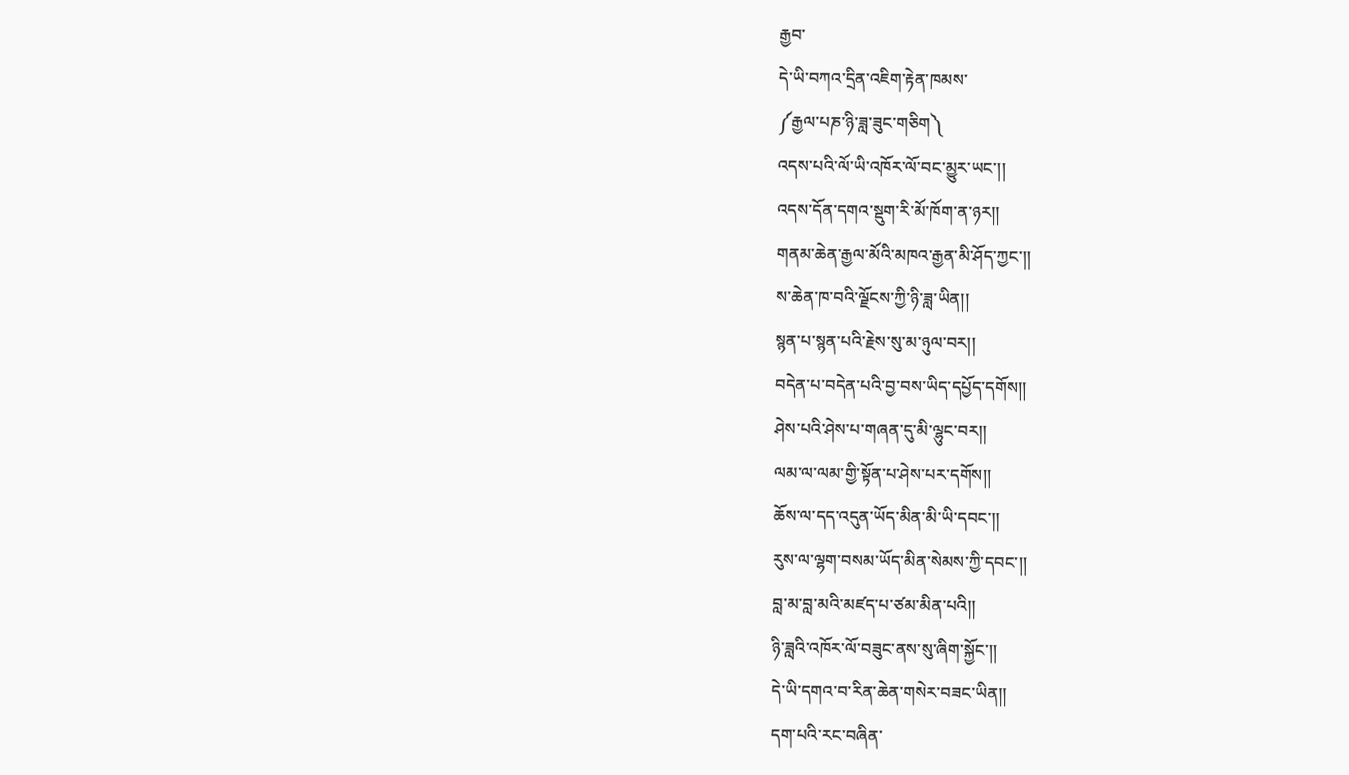རྒྱབ་
དེ་ཡི་བཀའ་དྲིན་འཇིག་རྟེན་ཁམས་
༼རྒྱལ་པཎ་ཉི་ཟླ་ཟུང་གཅིག༽
འདས་པའི་ལོ་ཡི་འཁོར་ལོ་བང་མྱུར་ཡང་།།
འདས་དོན་དགའ་སྡུག་རི་མོ་ཁོག་ན་ཉར།།
གནམ་ཆེན་རྒྱལ་མོའི་མཁའ་རྒྱན་མི་ཤོད་ཀྱང་།།
ས་ཆེན་ཁ་བའི་ལྗོངས་ཀྱི་ཉི་ཟླ་ཡིན།།
སྙན་པ་སྙན་པའི་རྗེས་སུ་མ་ཉུལ་བར།།
བདེན་པ་བདེན་པའི་བྱ་བས་ཡིད་དཔྱོད་དགོས།།
ཤེས་པའི་ཤེས་པ་གཞན་དུ་མི་ལྷུང་བར།།
ལམ་ལ་ལམ་གྱི་སྟོན་པ་ཤེས་པར་དགོས།།
ཆོས་ལ་དད་འདུན་ཡོད་མིན་མི་ཡི་དབང་།།
རུས་ལ་ལྷག་བསམ་ཡོད་མིན་སེམས་ཀྱི་དབང་།།
བླ་མ་བླ་མའི་མཛད་པ་ཙམ་མིན་པའི།།
ཉི་ཟླའི་འཁོར་ལོ་བཟུང་ནས་སུ་ཞིག་སྐྱོང་།།
དེ་ཡི་དགའ་བ་རིན་ཆེན་གསེར་བཟང་ཡིན།།
དག་པའི་རང་བཞིན་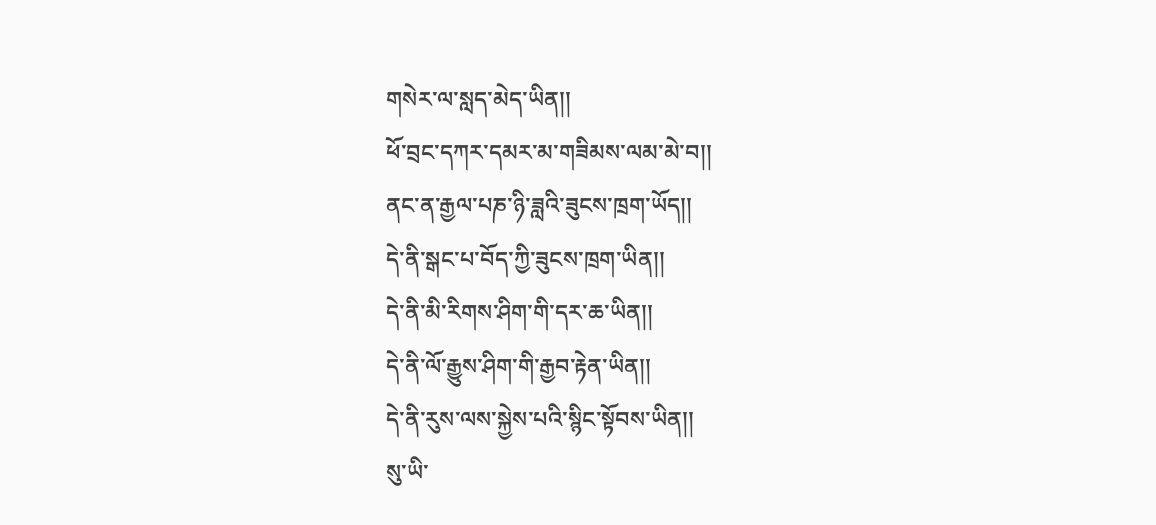གསེར་ལ་སླད་མེད་ཡིན།།
ཕོ་བྲང་དཀར་དམར་མ་གཟིམས་ལམ་མེ་བ།།
ནང་ན་རྒྱལ་པཎ་ཉི་ཟླའི་ཟུངས་ཁྲག་ཡོད།།
དེ་ནི་སྒང་པ་བོད་ཀྱི་ཟུངས་ཁྲག་ཡིན།།
དེ་ནི་མི་རིགས་ཤིག་གི་དར་ཆ་ཡིན།།
དེ་ནི་ལོ་རྒྱུས་ཤིག་གི་རྒྱབ་རྟེན་ཡིན།།
དེ་ནི་རུས་ལས་སྐྱེས་པའི་སྙིང་སྟོབས་ཡིན།།
སུ་ཡི་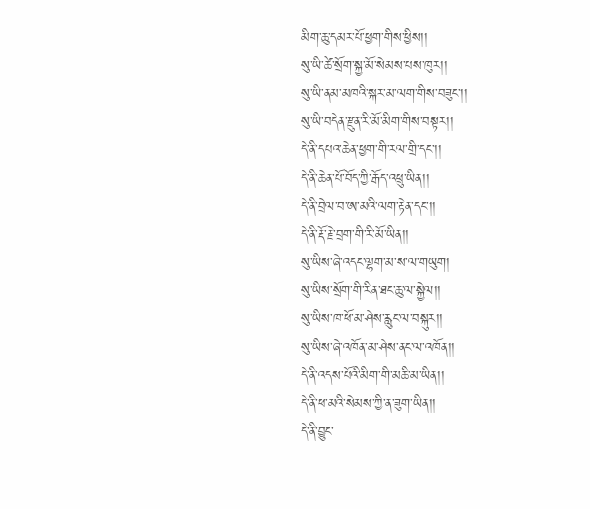མིག་ཆུ་དམར་པོ་ཕྱག་གིས་ཕྱིས།།
སུ་ཡི་ཚེ་སྲོག་སྐྱ་མོ་སེམས་པས་ཁུར།།
སུ་ཡི་ནམ་མཁའི་སྐར་མ་ལག་གིས་བཟུང་།།
སུ་ཡི་བདེན་རྫུན་རི་མོ་མིག་གིས་བསྟར།།
དེ་ནི་དཔའ་ཆེན་ཕྱག་གི་རལ་གྲི་དང་།།
དེ་ནི་ཆེན་པོ་བོད་ཀྱི་རྒོད་འཕྲུ་ཡིན།།
དེ་ནི་བྲེལ་བ་ཨ་མའི་ལག་རྟེན་དང་།།
དེ་ནི་རྡོ་རྗེ་བྲག་གི་རི་མོ་ཡིན།།
སུ་ཡིས་ཞེ་འདང་ལྷག་མ་ས་ལ་གཡུག།
སུ་ཡིས་སྲོག་གི་རིན་ཐང་ཆུ་ལ་སྐྱེལ།།
སུ་ཡིས་ཁ་ཕོ་མ་ཤེས་རླུང་ལ་བསྐུར།།
སུ་ཡིས་ཞེ་འཁོན་མ་ཤེས་ནང་ལ་འཁོན།།
དེ་ནི་འདས་པོའི་མིག་གི་མཆི་མ་ཡིན།།
དེ་ནི་ཕ་མའི་སེམས་ཀྱི་ན་ཟུག་ཡིན།།
དེ་ནི་བྱུང་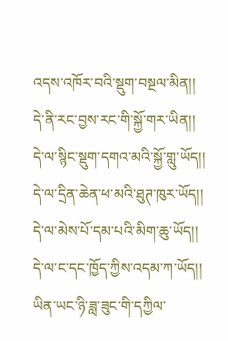འདས་འཁོར་བའི་སྡུག་བསྔལ་མིན།།
དེ་ནི་རང་བྱས་རང་གི་སྐྱོ་གར་ཡིན།།
དེ་ལ་སྙིང་སྡུག་དགའ་མའི་སྐྱོ་གླུ་ཡོད།།
དེ་ལ་དྲིན་ཆེན་ཕ་མའི་ཐུཊ་ཁུར་ཡོད།།
དེ་ལ་མེས་པོ་དམ་པའི་མིག་ཆུ་ཡོད།།
དེ་ལ་ང་དང་ཁྱོད་ཀྱིས་འདམ་ཀ་ཡོད།།
ཡིན་ཡང་ཉི་ཟླ་ཟུང་གི་དཀྱིལ་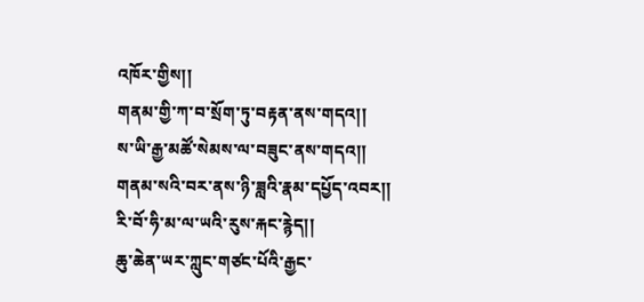འཁོར་གྱིས།།
གནམ་གྱི་ཀ་བ་སྲོག་ཏུ་བརྟན་ནས་གདའ།།
ས་ཡི་རྒྱ་མཚོ་སེམས་ལ་བཟུང་ནས་གདའ།།
གནམ་སའི་བར་ནས་ཉི་ཟླའི་རྣམ་དཔྱོད་འབར།།
རི་བོ་ཧི་མ་ལ་ཡའི་རུས་རྐང་རྙེད།།
ཆུ་ཆེན་ཡར་ཀླུང་གཙང་པོའི་རྒྱང་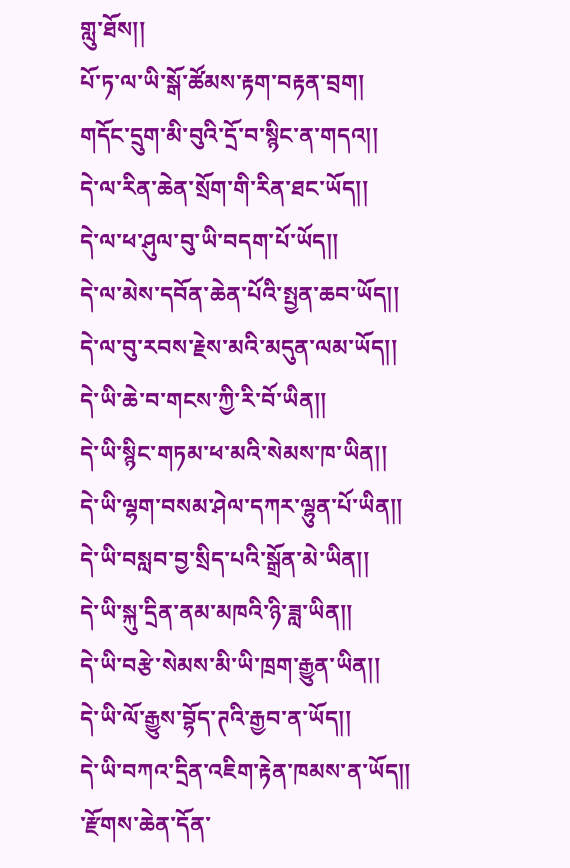གླུ་ཐོས།།
པོ་ཏ་ལ་ཡི་སྒོ་ཚོམས་རྟག་བརྟན་བྲག།
གདོང་དྲུག་མི་བུའི་དྲོ་བ་སྙིང་ན་གདའ།།
དེ་ལ་རིན་ཆེན་སྲོག་གི་རིན་ཐང་ཡོད།།
དེ་ལ་ཕ་ཤུལ་བུ་ཡི་བདག་པོ་ཡོད།།
དེ་ལ་མེས་དབོན་ཆེན་པོའི་སྤྱན་ཆབ་ཡོད།།
དེ་ལ་བུ་རབས་རྗེས་མའི་མདུན་ལམ་ཡོད།།
དེ་ཡི་ཆེ་བ་གངས་ཀྱི་རི་བོ་ཡིན།།
དེ་ཡི་སྙིང་གཏམ་ཕ་མའི་སེམས་ཁ་ཡིན།།
དེ་ཡི་ལྷག་བསམ་ཤེལ་དཀར་ལྷུན་པོ་ཡིན།།
དེ་ཡི་བསླབ་བྱ་སྲིད་པའི་སྒྲོན་མེ་ཡིན།།
དེ་ཡི་སྐུ་དྲིན་ནམ་མཁའི་ཉི་ཟླ་ཡིན།།
དེ་ཡི་བརྩེ་སེམས་མི་ཡི་ཁྲག་རྒྱུན་ཡིན།།
དེ་ཡི་ལོ་རྒྱུས་བྷོད་ཊའི་རྒྱབ་ན་ཡོད།།
དེ་ཡི་བཀའ་དྲིན་འཇིག་རྟེན་ཁམས་ན་ཡོད།།
་རྫོགས་ཆེན་དོན་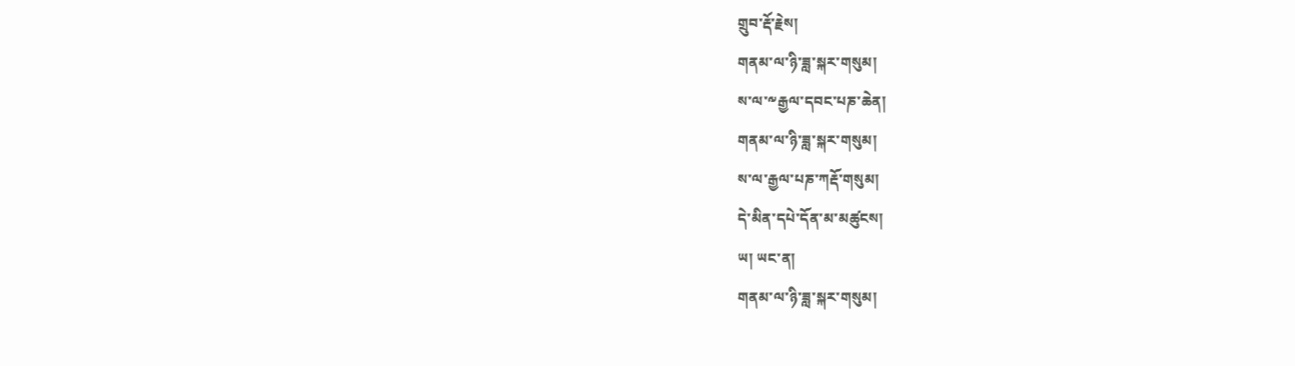གྲུབ་རྡོ་རྗེས།
གནམ་ལ་ཉི་ཟླ་སྐར་གསུམ།
ས་ལ་༸རྒྱལ་དབང་པཎ་ཆེན།
གནམ་ལ་ཉི་ཟླ་སྐར་གསུམ།
ས་ལ་རྒྱལ་པཎ་ཀརྡོ་གསུམ།
དེ་མིན་དཔེ་དོན་མ་མཚུངས།
ཡ། ཡང་ན།
གནམ་ལ་ཉི་ཟླ་སྐར་གསུམ།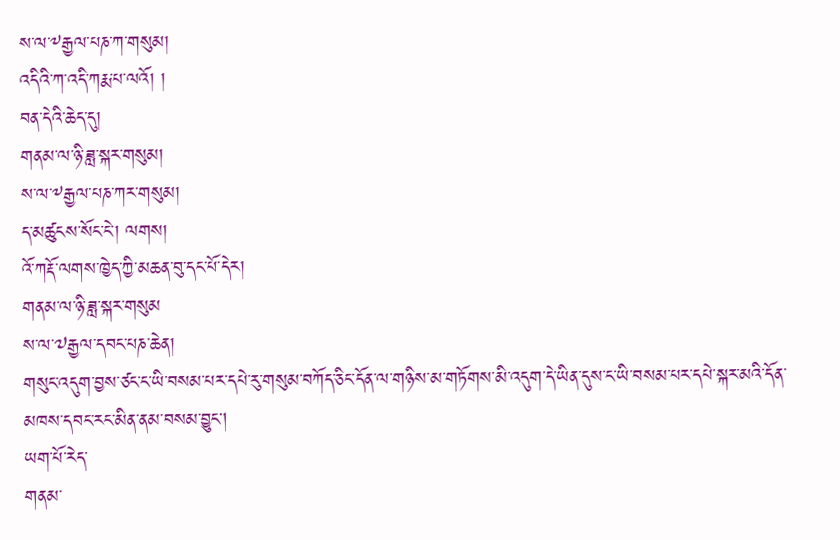ས་ལ་༸རྒྱལ་པཎ་ཀ་གསུམ།
འདིའི་ཀ་འདི་ཀརྨ་པ་ལའོ། །
བན་དེའི་ཆེད་དུ།
གནམ་ལ་ཉི་ཟླ་སྐར་གསུམ།
ས་ལ་༸རྒྱལ་པཎ་ཀར་གསུམ།
ད་མཚུངས་སོང་ངེ་། ལགས།
འོ་ཀརྡོ་ལགས་ཁྱེད་ཀྱི་མཆན་བུ་དང་པོ་དེར།
གནམ་ལ་ཉི་ཟླ་སྐར་གསུམ
ས་ལ་༧རྒྱལ་དབང་པཎ་ཆེན།
གསུང་འདུག་བྱས་ཙང་ང་ཡི་བསམ་པར་དཔེ་རུ་གསུམ་བཀོད་ཅིང་དོན་ལ་གཉིས་མ་གཏོགས་མི་འདུག་དེ་ཡིན་དུས་ང་ཡི་བསམ་པར་དཔེ་སྐར་མའི་དོན་མཁས་དབང་རང་མིན་ནམ་བསམ་བྱུང།
ཡག་པོ་རེད་
གནམ་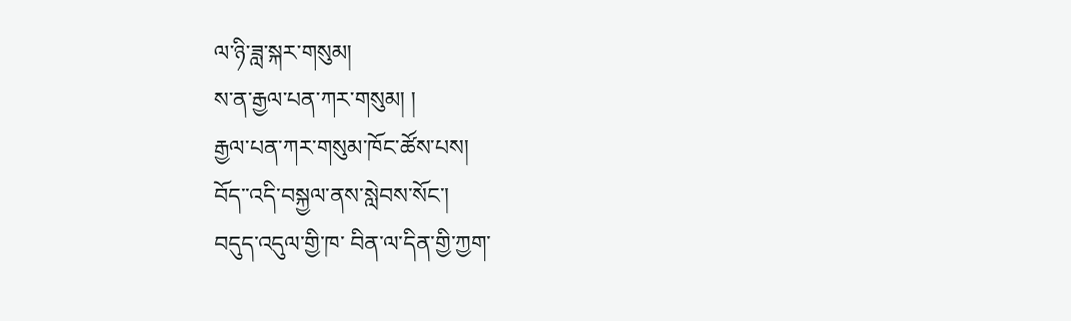ལ་ཉི་ཟླ་སྐར་གསུམ།
ས་ན་རྒྱལ་པན་ཀར་གསུམ། །
རྒྱལ་པན་ཀར་གསུམ་ཁོང་ཚོས་པས།
བོད་་འདི་བསྐྱལ་ནས་སླེབས་སོང་།
བདུད་འདུལ་གྱི་ཁ་ བིན་ལ་དིན་གྱི་ཀྱག་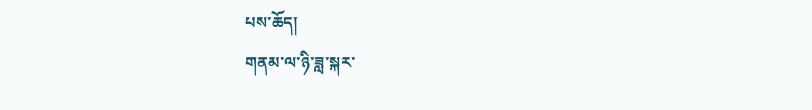པས་ཆོད།
གནམ་ལ་ཉི་ཟླ་སྐར་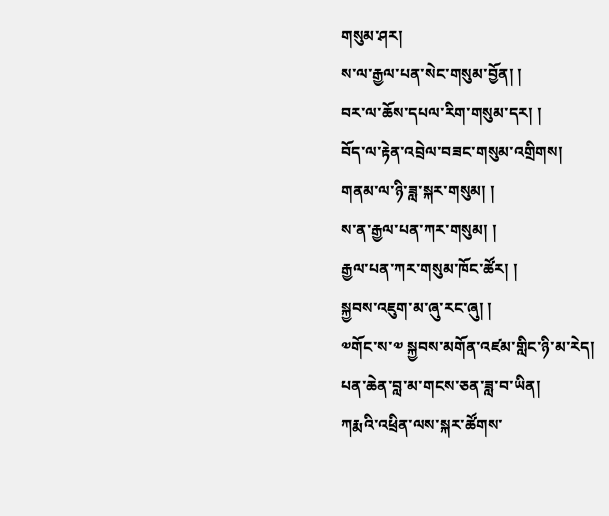གསུམ་ཤར།
ས་ལ་རྒྱལ་པན་སེང་གསུམ་བྱོན། །
བར་ལ་ཆོས་དཔལ་རིག་གསུམ་དར། །
བོད་ལ་རྟེན་འབྲེལ་བཟང་གསུམ་འགྲིགས།
གནམ་ལ་ཉི་ཟླ་སྐར་གསུམ། །
ས་ན་རྒྱལ་པན་ཀར་གསུམ། །
རྒྱལ་པན་ཀར་གསུམ་ཁོང་ཚོར། །
སྐྱབས་འཇུག་མ་ཞུ་རང་ཞུ། །
༧གོང་ས་༧ སྐྱབས་མགོན་འཛམ་གླིང་ཉི་མ་རེད།
པན་ཆེན་བླ་མ་གངས་ཅན་ཟླ་བ་ཡིན།
ཀརྨའི་འཕྲིན་ལས་སྐར་ཚོགས་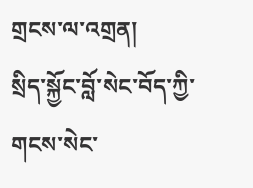གྲངས་ལ་འགྲན།
སྲིད་སྐྱོང་བློ་སེང་བོད་ཀྱི་གངས་སེང་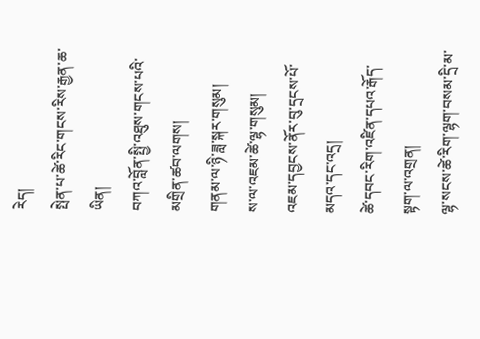རེད།
སྤེན་པ་ཚེ་རིང་གངས་རིས་རྒྱན་ཆ་ཡིན།
བཀའ་བློན་སྤྱི་འཐུས་གངས་པའི་མགྲིན་ཚབ་ལགས།
གནམ་ལ་ཉི་ཟླ་སྐར་གསུམ།
ས་ལ་འཇམ་ཚེ་ལྷ་གསུམ།
འཇམ་དབྱངས་ནོར་བུ་དྲངས་པོ་མདའ་དང་འདྲ།
ཚེ་དབང་རིག་འཛིན་དཔའ་རྒོད་སྟག་ལ་འགྲན།
ལྷ་སངས་ཚེ་རིག་ལྷག་བསམ་དྲི་མ་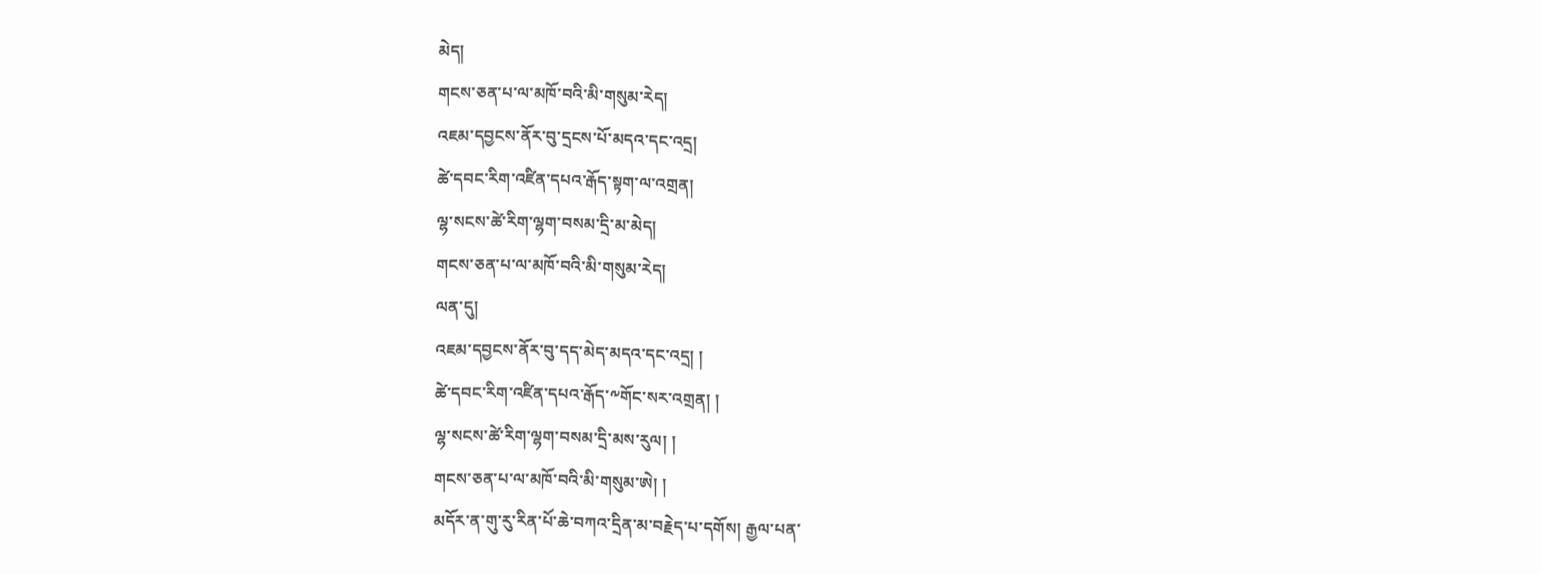མེད།
གངས་ཅན་པ་ལ་མཁོ་བའི་མི་གསུམ་རེད།
འཇམ་དབྱངས་ནོར་བུ་དྲངས་པོ་མདའ་དང་འདྲ།
ཚེ་དབང་རིག་འཛིན་དཔའ་རྒོད་སྟག་ལ་འགྲན།
ལྷ་སངས་ཚེ་རིག་ལྷག་བསམ་དྲི་མ་མེད།
གངས་ཅན་པ་ལ་མཁོ་བའི་མི་གསུམ་རེད།
ལན་དུ།
འཇམ་དབྱངས་ནོར་བུ་དད་མེད་མདའ་དང་འདྲ། །
ཚེ་དབང་རིག་འཛིན་དཔའ་རྒོད་༸གོང་སར་འགྲན། །
ལྷ་སངས་ཚེ་རིག་ལྷག་བསམ་དྲི་མས་རུལ། །
གངས་ཅན་པ་ལ་མཁོ་བའི་མི་གསུམ་ཨེ། །
མདོར་ན་གུ་རུ་རིན་པོ་ཆེ་བཀའ་དྲིན་མ་བརྗེད་པ་དགོས། རྒྱལ་པན་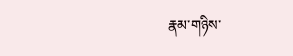རྣམ་གཉིས་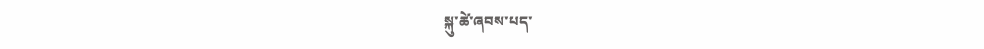སྐུ་ཚེ་ཞབས་པད་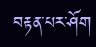བརྟན་པར་ཤོག